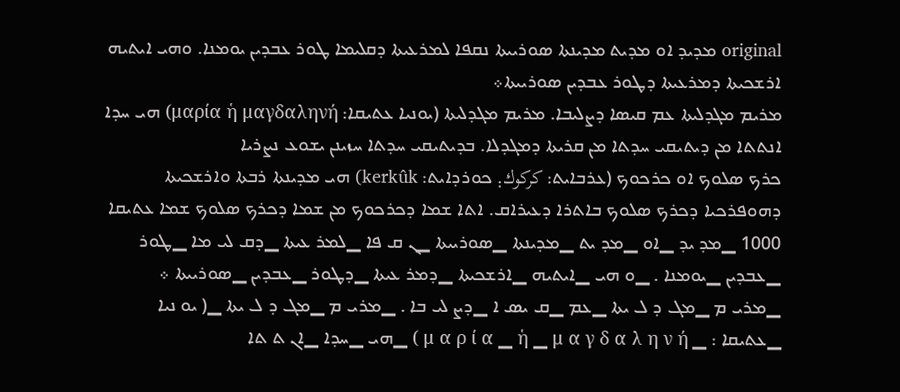original ܡܕܝܕ ܐܘ ܡܕܝܬ ܡܕܝܢܬܐ ܣܘܪܝܝܬܐ ܢܩܦܐ ܠܡܪܥܝܬܐ ܕܩܠܝܡܐ ܛܘܪ ܥܒܕܝܢ ܝܘܡܢܐ. ܘܗܝ ܐܝܬܝܗ ܐܪܫܟܝܬܐ ܕܡܪܥܝܬܐ ܕܛܘܪ ܥܒܕܝܢ ܣܘܪܝܝܬܐ܀
ܡܪܝܡ ܡܓܕܠܝܬܐ ܥܡ ܩܝܣܐ ܕܨܠܝܒܐ. ܡܪܝܡ ܡܓܕܠܝܬܐ (ܝܘܢܝܐ ܥܬܝܩܐ: μαρία ἡ μαγδαληνή) ܗܝ ܚܕܐ ܐܢܬܬܐ ܡܢ ܕܝܬܝܩܝ ܚܕܬܐ ܡܢ ܩܪܝܬܐ ܕܡܓܕܠܐ. ܒܕܝܬܝܩܝ ܚܕܬܐ ܚܙܝܢܢ ܝܫܘܥ ܢܨܪܝܐ
ܟܪܟ ܣܠܘܟ ܐܘ ܟܪܟܘܟ (ܥܪܒܐܝܬ: كركوك܄ ܟܘܪܕܐܝܬ: kerkûk) ܗܝ ܡܕܝܢܬܐ ܪܒܬܐ ܘܐܪܫܟܝܬܐ ܕܗܘܦܪܟܝܐ ܕܟܪܟ ܣܠܘܟ ܒܐܬܪܐ ܕܥܝܪܐܩ. ܐܬܐ ܫܡܐ ܕܟܪܟܘܟ ܡܢ ܫܡܐ ܕܟܪܟ ܣܠܘܟ ܫܡܐ ܥܬܝܩܐ
1000 ▁ܡܕ ܝܕ ▁ܐܘ ▁ܡܕ ܝܬ ▁ܡܕܝܢܬܐ ▁ܣܘܪܝܝܬܐ ▁ܢ ܩ ܦܐ ▁ܠܡܪ ܥܝܬܐ ▁ܕܩ ܠܝ ܡܐ ▁ܛܘܪ ▁ܥܒܕܝܢ ▁ܝܘܡܢܐ . ▁ܘ ܗܝ ▁ܐܝܬܝܗ ▁ܐܪܫܟܝܬܐ ▁ܕܡܪ ܥܝܬܐ ▁ܕܛܘܪ ▁ܥܒܕܝܢ ▁ܣܘܪܝܝܬܐ ܀
▁ܡܪܝ ܡ ▁ܡܓ ܕ ܠ ܝܬܐ ▁ܥܡ ▁ܩ ܝܣ ܐ ▁ܕܨ ܠܝ ܒܐ . ▁ܡܪܝ ܡ ▁ܡܓ ܕ ܠ ܝܬܐ ▁( ܝܘ ܢܝܐ ▁ܥܬܝܩܐ : ▁ μ α ρ ί α ▁ ἡ ▁ μ α γ δ α λ η ν ή ) ▁ܗܝ ▁ܚܕܐ ▁ܐܢ ܬ ܬܐ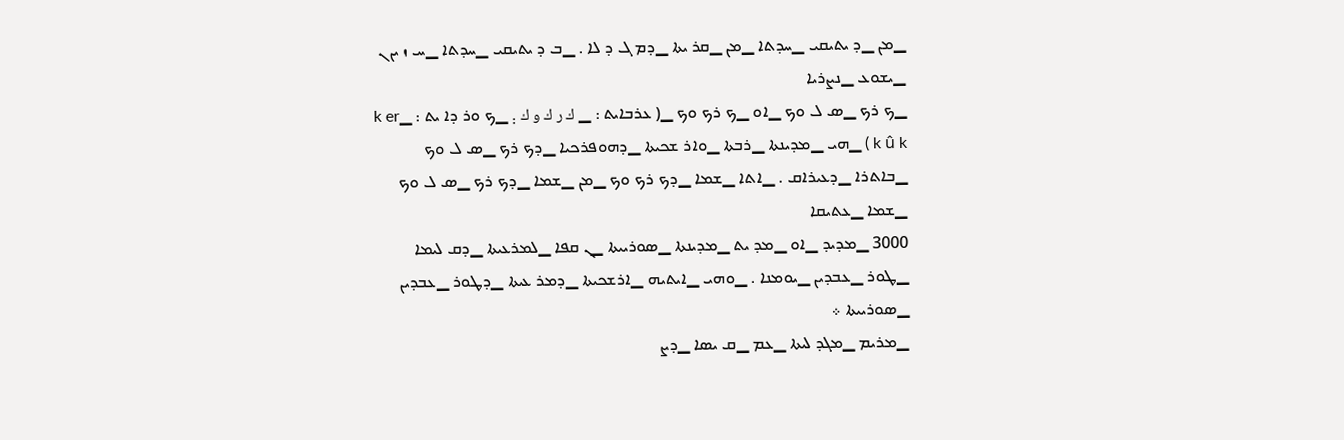▁ܡܢ ▁ܕ ܝܬܝܩܝ ▁ܚܕܬܐ ▁ܡܢ ▁ܩܪ ܝܬܐ ▁ܕܡ ܓ ܕ ܠܐ . ▁ܒ ܕ ܝܬܝܩܝ ▁ܚܕܬܐ ▁ܚ ܙ ܝܢ ܢ ▁ܝܫܘܥ ▁ܢܨܪܝܐ
▁ܟ ܪܟ ▁ܣ ܠ ܘܟ ▁ܐܘ ▁ܟ ܪܟ ܘܟ ▁( ܥܪܒܐܝܬ : ▁ ك ر ك و ك ܄ ▁ܟ ܘܪ ܕܐ ܝܬ : ▁k er k û k ) ▁ܗܝ ▁ܡܕܝܢܬܐ ▁ܪܒܬܐ ▁ܘܐܪ ܫܟܝܬܐ ▁ܕܗܘܦܪܟܝܐ ▁ܕܟ ܪܟ ▁ܣ ܠ ܘܟ ▁ܒܐܬܪܐ ▁ܕܥܝܪܐܩ . ▁ܐܬܐ ▁ܫܡܐ ▁ܕܟ ܪܟ ܘܟ ▁ܡܢ ▁ܫܡܐ ▁ܕܟ ܪܟ ▁ܣ ܠ ܘܟ ▁ܫܡܐ ▁ܥܬܝܩܐ
3000 ▁ܡܕܝܕ ▁ܐܘ ▁ܡܕ ܝܬ ▁ܡܕܝܢܬܐ ▁ܣܘܪܝܝܬܐ ▁ܢ ܩܦܐ ▁ܠܡܪܥܝܬܐ ▁ܕܩ ܠܝܡܐ ▁ܛܘܪ ▁ܥܒܕܝܢ ▁ܝܘܡܢܐ . ▁ܘܗܝ ▁ܐܝܬܝܗ ▁ܐܪܫܟܝܬܐ ▁ܕܡܪ ܥܝܬܐ ▁ܕܛܘܪ ▁ܥܒܕܝܢ ▁ܣܘܪܝܝܬܐ ܀
▁ܡܪܝܡ ▁ܡܓܕ ܠܝܬܐ ▁ܥܡ ▁ܩ ܝܣܐ ▁ܕܨ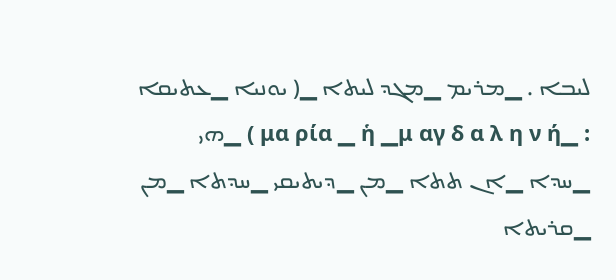ܠܝܒܐ . ▁ܡܪܝܡ ▁ܡܓܕ ܠܝܬܐ ▁( ܝܘܢܝܐ ▁ܥܬܝܩܐ : ▁μα ρία ▁ ἡ ▁μ αγ δ α λ η ν ή ) ▁ܗܝ ▁ܚܕܐ ▁ܐܢ ܬܬܐ ▁ܡܢ ▁ܕܝܬܝܩܝ ▁ܚܕܬܐ ▁ܡܢ ▁ܩܪܝܬܐ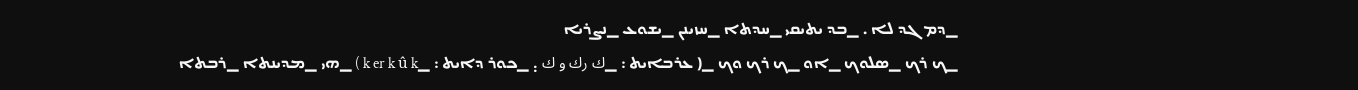▁ܕܡ ܓܕ ܠܐ . ▁ܒܕ ܝܬܝܩܝ ▁ܚܕܬܐ ▁ܚܙܝܢܢ ▁ܝܫܘܥ ▁ܢܨܪܝܐ
▁ܟ ܪܟ ▁ܣܠܘܟ ▁ܐܘ ▁ܟ ܪܟ ܘܟ ▁( ܥܪܒܐܝܬ : ▁ك رك و ك ܄ ▁ܟܘܪ ܕܐܝܬ : ▁k er k û k ) ▁ܗܝ ▁ܡܕܝܢܬܐ ▁ܪܒܬܐ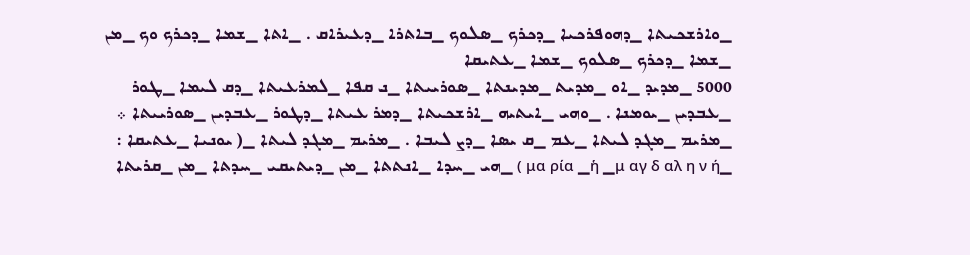▁ܘܐܪܫܟܝܬܐ ▁ܕܗܘܦܪܟܝܐ ▁ܕܟܪܟ ▁ܣܠܘܟ ▁ܒܐܬܪܐ ▁ܕܥܝܪܐܩ . ▁ܐܬܐ ▁ܫܡܐ ▁ܕܟܪܟ ܘܟ ▁ܡܢ ▁ܫܡܐ ▁ܕܟܪܟ ▁ܣܠܘܟ ▁ܫܡܐ ▁ܥܬܝܩܐ
5000 ▁ܡܕܝܕ ▁ܐܘ ▁ܡܕܝܬ ▁ܡܕܝܢܬܐ ▁ܣܘܪܝܝܬܐ ▁ܢ ܩܦܐ ▁ܠܡܪܥܝܬܐ ▁ܕܩ ܠܝܡܐ ▁ܛܘܪ ▁ܥܒܕܝܢ ▁ܝܘܡܢܐ . ▁ܘܗܝ ▁ܐܝܬܝܗ ▁ܐܪܫܟܝܬܐ ▁ܕܡܪ ܥܝܬܐ ▁ܕܛܘܪ ▁ܥܒܕܝܢ ▁ܣܘܪܝܝܬܐ ܀
▁ܡܪܝܡ ▁ܡܓܕ ܠܝܬܐ ▁ܥܡ ▁ܩ ܝܣܐ ▁ܕܨ ܠܝܒܐ . ▁ܡܪܝܡ ▁ܡܓܕ ܠܝܬܐ ▁( ܝܘܢܝܐ ▁ܥܬܝܩܐ : ▁μα ρία ▁ἡ ▁μ αγ δ αλ η ν ή ) ▁ܗܝ ▁ܚܕܐ ▁ܐܢܬܬܐ ▁ܡܢ ▁ܕܝܬܝܩܝ ▁ܚܕܬܐ ▁ܡܢ ▁ܩܪܝܬܐ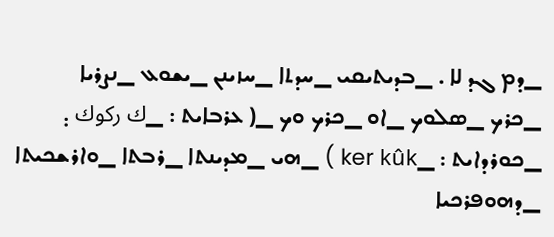▁ܕܡ ܓܕ ܠܐ . ▁ܒܕܝܬܝܩܝ ▁ܚܕܬܐ ▁ܚܙܝܢܢ ▁ܝܫܘܥ ▁ܢܨܪܝܐ
▁ܟܪܟ ▁ܣܠܘܟ ▁ܐܘ ▁ܟܪܟ ܘܟ ▁( ܥܪܒܐܝܬ : ▁ك ركوك ܄ ▁ܟܘܪܕܐܝܬ : ▁ker kûk ) ▁ܗܝ ▁ܡܕܝܢܬܐ ▁ܪܒܬܐ ▁ܘܐܪܫܟܝܬܐ ▁ܕܗܘܦܪܟܝܐ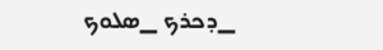▁ܕܟܪܟ ▁ܣܠܘܟ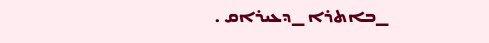▁ܒܐܬܪܐ ▁ܕܥܝܪܐܩ .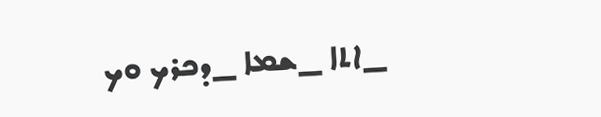▁ܐܬܐ ▁ܫܡܐ ▁ܕܟܪܟ ܘܟ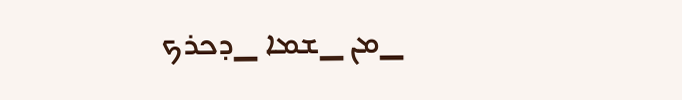▁ܡܢ ▁ܫܡܐ ▁ܕܟܪܟ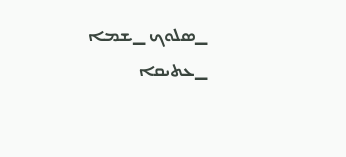▁ܣܠܘܟ ▁ܫܡܐ ▁ܥܬܝܩܐ